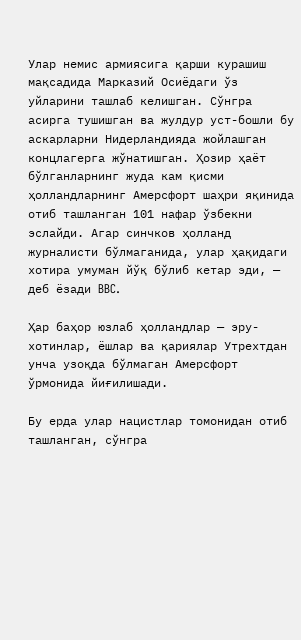Улар немис армиясига қарши курашиш мақсадида Марказий Осиёдаги ўз уйларини ташлаб келишган. Сўнгра асирга тушишган ва жулдур уст-бошли бу аскарларни Нидерландияда жойлашган концлагерга жўнатишган. Ҳозир ҳаёт бўлганларнинг жуда кам қисми ҳолландларнинг Амерсфорт шаҳри яқинида отиб ташланган 101 нафар ўзбекни эслайди. Агар синчков ҳолланд журналисти бўлмаганида, улар ҳақидаги хотира умуман йўқ бўлиб кетар эди, — деб ёзади BBC.

Ҳар баҳор юзлаб ҳолландлар — эру-хотинлар, ёшлар ва қариялар Утрехтдан унча узоқда бўлмаган Амерсфорт ўрмонида йиғилишади.

Бу ерда улар нацистлар томонидан отиб ташланган, сўнгра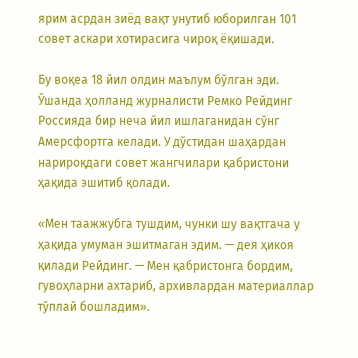ярим асрдан зиёд вақт унутиб юборилган 101 совет аскари хотирасига чироқ ёқишади.

Бу воқеа 18 йил олдин маълум бўлган эди. Ўшанда ҳолланд журналисти Ремко Рейдинг Россияда бир неча йил ишлаганидан сўнг Амерсфортга келади. У дўстидан шаҳардан нарироқдаги совет жангчилари қабристони ҳақида эшитиб қолади.

«Мен таажжубга тушдим, чунки шу вақтгача у ҳақида умуман эшитмаган эдим. — дея ҳикоя қилади Рейдинг. — Мен қабристонга бордим, гувоҳларни ахтариб, архивлардан материаллар тўплай бошладим».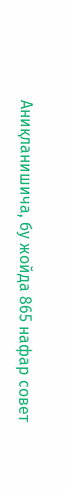Аниқланишича, бу жойда 865 нафар совет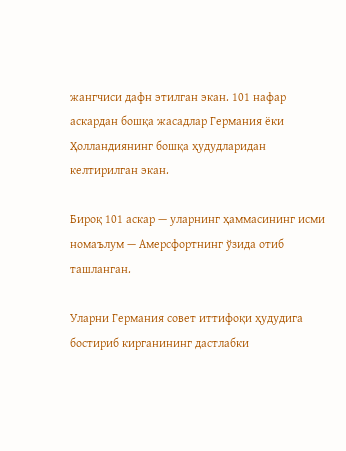жангчиси дафн этилган экан. 101 нафар аскардан бошқа жасадлар Германия ёки Ҳолландиянинг бошқа ҳудудларидан келтирилган экан.

Бироқ 101 аскар — уларнинг ҳаммасининг исми номаълум — Амерсфортнинг ўзида отиб ташланган.

Уларни Германия совет иттифоқи ҳудудига бостириб кирганининг дастлабки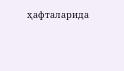ҳафталарида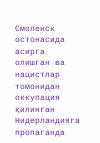Смоленск остонасида асирга олишган ва нацистлар томонидан оккупация қилинган Нидерландияга пропаганда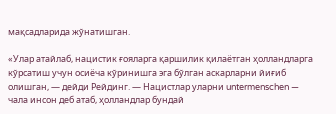мақсадларида жўнатишган.

«Улар атайлаб, нацистик ғояларга қаршилик қилаётган ҳолландларга кўрсатиш учун осиёча кўринишга эга бўлган аскарларни йиғиб олишган, — дейди Рейдинг. — Нацистлар уларни untermenschen — чала инсон деб атаб, ҳолландлар бундай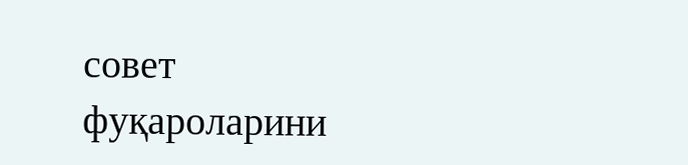совет фуқароларини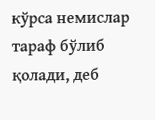кўрса немислар тараф бўлиб қолади, деб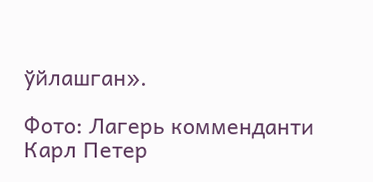ўйлашган».

Фото: Лагерь комменданти Карл Петер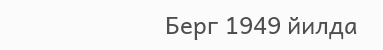Берг 1949 йилда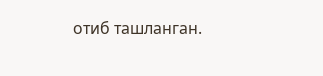отиб ташланган.